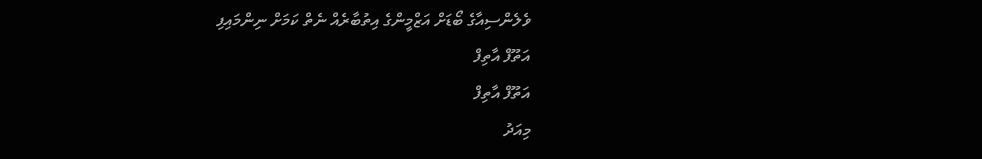ވެލެންސިއާގެ ބޯޑަށް އަޒްމީންގެ އިތުބާރެއް ނެތް ކަމަށް ނިންމައިފި
އަތޫފް އާތިފް
އަތޫފް އާތިފް
މިއަދު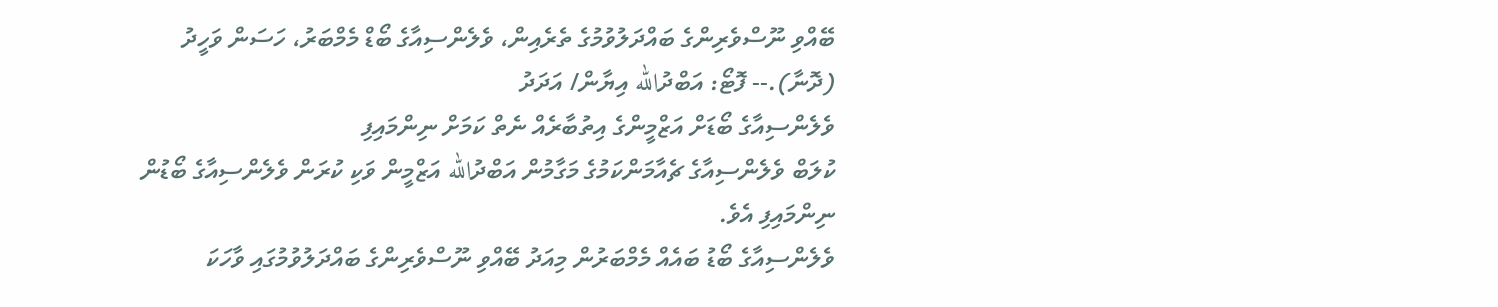ބޭއްވި ނޫސްވެރިންގެ ބައްދަލުވުމުގެ ތެރެއިން، ވެލެންސިއާގެ ބޯޑް މެމްބަރު، ހަސަން ވަހީދު (ދޮނާ).-- ފޮޓޯ: އަބްދުالله އިޔާން/ އަދަދު
ވެލެންސިއާގެ ބޯޑަށް އަޒްމީންގެ އިތުބާރެއް ނެތް ކަމަށް ނިންމައިފި
ކުލަބް ވެލެންސިއާގެ ޗެއާމަންކަމުގެ މަގާމުން އަބްދުالله އަޒްމީން ވަކި ކުރަން ވެލެންސިއާގެ ބޯޑުން ނިންމައިފި އެވެ.
ވެލެންސިއާގެ ބޯޑު ބައެއް މެމްބަރުން މިއަދު ބޭއްވި ނޫސްވެރިންގެ ބައްދަލުވުމުގައި ވާހަކަ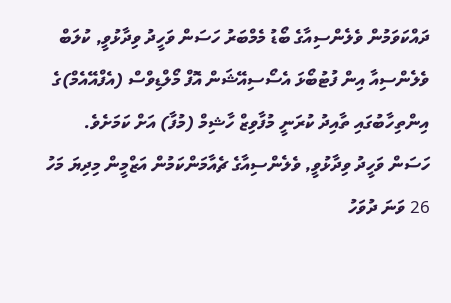ދައްކަވަމުން ވެލެންސިއާގެ ބޯޑު މެމްބަރު ހަސަން ވަހީދު ވިދާޅުވީ, ކުލަބް ވެލެންސިއާ އިން ފުޓުބޯޅަ އެސޯސިއޭޝަން އޮފް މޯލްޑިވްސް (އެފްއޭއެމް)ގެ އިންތިހާބުގައި ތާއިދު ކުރަނީ މުފާވިޒް ހާޝިމް (މުފާ) އަށް ކަމަށެވެ.
ހަސަން ވަހީދު ވިދާޅުވީ, ވެލެންސިއާގެ ޗެއާމަންކަމުން އަޒްމީން މިދިޔަ މަހު 26 ވަނަ ދުވަހު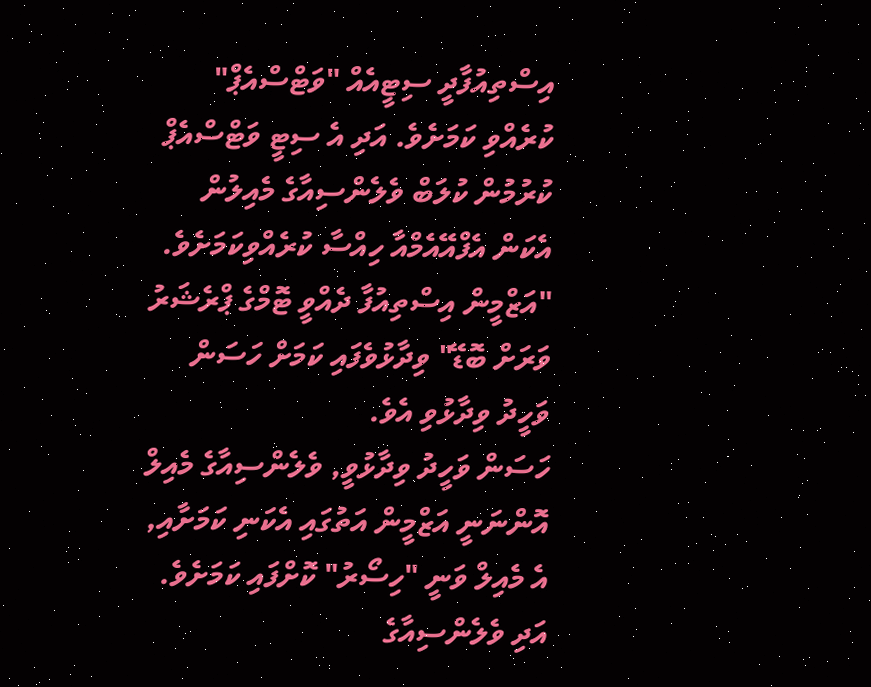އިސްތިއުފާދީ ސިޓީއެއް "ވަޓްސްއެޕް" ކުރެއްވި ކަމަށެވެ. އަދި އެ ސިޓީ ވަޓްސްއެޕް ކުރުމުން ކުލަބް ވެލެންސިއާގެ މެއިލުން އެކަން އެފްއޭއެމްއާ ހިއްސާ ކުރެއްވިކަމަށެވެ.
"އަޒްމީން އިސްތިއުފާ ދެއްވީ ޓޮމްގެ ޕްރެޝަރު ވަރަށް ބޮޑޭ" ވިދާޅުވެފައި ކަމަށް ހަސަން ވަހީދު ވިދާޅުވި އެވެ.
ހަސަން ވަހީދު ވިދާޅުވީ, ވެލެންސިއާގެ މެއިލް އޮންނަނީ އަޒްމީން އަތުގައި އެކަނި ކަމަށާއި, އެ މެއިލް ވަނީ "ހިސޯރު" ކޮށްފައި ކަމަށެވެ. އަދި ވެލެންސިއާގެ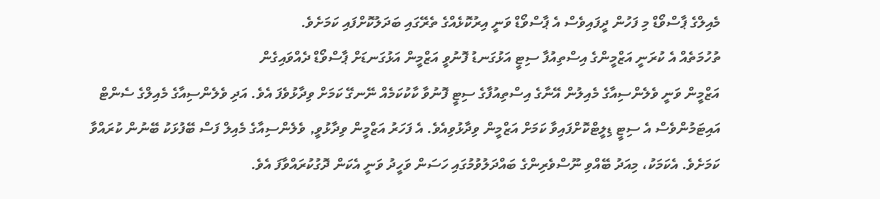މެއިލްގެ ޕާސްވޯޑް މި ފަހުން ދީފައިވެސް އެ ޕާސްވޯޑް ވަނީ އިރުކޮޅެއްގެ ތެރޭގައި ބަދަލުކޮށްފައި ކަމަށެވެ.
ތުހުމަތެއް އެ ކުރަނީ އަޒްމީންގެ އިސްތިއުފާ ސިޓީ އަޅުގަނޑު ފޮނުވީ އަޒްމީން އަޅުގަނޑަށް ޕާސްވޯޑް ދެއްވައިގެން
އަޒްމީން ވަނީ ވެލެންސިއާގެ މެއިލުން އޭނާގެ އިސްތިއުފާގެ ސިޓީ ފޮނުވާ ކާކުކަމެއް ނޭނގޭ ކަމަށް ވިދާޅުވެފަ އެވެ. އަދި ވެލެންސިއާގެ މެއިލްގެ ސެންޓް އައިޓަމުންވެސް އެ ސިޓީ ޑިލީޓްކޮށްފައިވާ ކަމަށް އަޒްމީން ވިދާޅުވިއެވެ. އެ ފަހަރު އަޒްމީން ވިދާޅުވީ, ވެލެންސިއާގެ މެއިލް ފަސް ބޭފުޅަކު ބޭނުން ކުރައްވާ ކަމަށެވެ. އެކަމަކު، މިއަދު ބޭއްވި ނޫސްވެރިންގެ ބައްދަލުވުމުގައި ހަސަން ވަހީދު ވަނީ އެކަން ދޮގުކުރައްވާފަ އެވެ.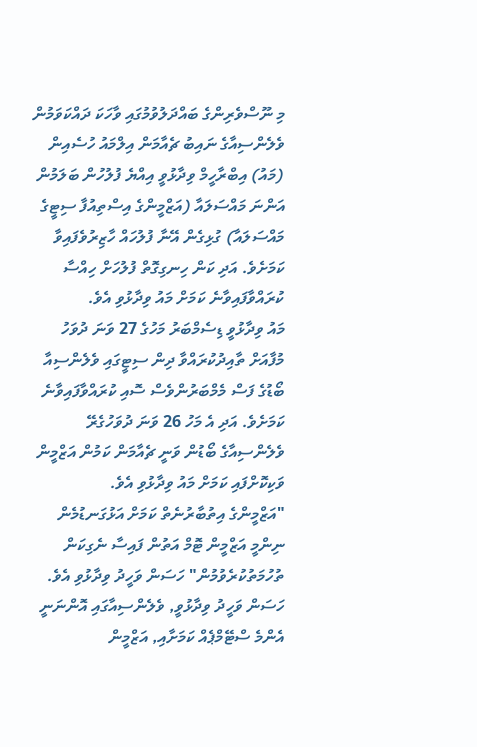މި ނޫސްވެރިންގެ ބައްދަލުވުމުގައި ވާހަކަ ދައްކަވަމުން ވެލެންސިއާގެ ނައިބު ޗެއާމަން އިލްމައު ހުސެއިން (މައު) އިބްރާހީމް ވިދާޅުވީ އިއްޔެ ފުލުހުން ބަލަމުން އަންނަ މައްސަލައާ (އަޒްމީންގެ އިސްތިއުފާ ސިޓީގެ މައްސަލައާ) ގުޅިގެން އޭނާ ފުލުހައް ހާޒިރުވެފައިވާ ކަމަށެވެ. އަދި ކަން ހިނގިގޮތް ފުލުހަށް ހިއްސާ ކުރައްވާފައިވާނެ ކަމަށް މައު ވިދާޅުވި އެވެ.
މައު ވިދާޅުވީ ޑިސެމްބަރު މަހުގެ 27 ވަނަ ދުވަހު މުފާއަށް ތާއިދުކުރައްވާ ދިން ސިޓީގައި ވެލެންސިއާ ބޯޑުގެ ފަސް މެމްބަރުންވެސް ސޮއި ކުރައްވާފައިވާނެ ކަމަށެވެ. އަދި އެ މަހު 26 ވަނަ ދުވަހުގެރޭ ވެލެންސިއާގެ ބޯޑުން ވަނީ ޗެއާމަން ކަމުން އަޒްމީން ވަކިކޮށްފައި ކަމަށް މައު ވިދާޅުވި އެވެ.
"އަޒްމީންގެ އިތުބާރުނެތް ކަމަށް އަޅުގަނޑުމެން ނިންމީ އަޒްމީން ޓޮމް އަތުން ފައިސާ ނެގިކަން ތުހުމަތުކުރެވުމުން" ހަސަން ވަހީދު ވިދާޅުވި އެވެ.
ހަސަން ވަހީދު ވިދާޅުވީ, ވެލެންސިއާގައި އޮންނަނީ އެންމެ ސްޓޭމްޕެއް ކަމަށާއި, އަޒްމީން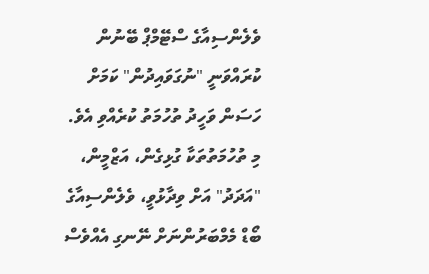ވެލެންސިއާގެ ސްޓޭމްޕް ބޭނުން ކުރައްވަނީ "ނުގަވައިދުން" ކަމަށް ހަސަން ވަހީދު ތުހުމަތު ކުރެއްވި އެވެ.
މި ތުހުމަތުތަކާ ގުޅިގެން، އަޒްމީން، "އަދަދު" އަށް ވިދާޅުވީ، ވެލެންސިއާގެ ބޯޑް މެމްބަރުންނަށް ނޭނގި އެއްވެސް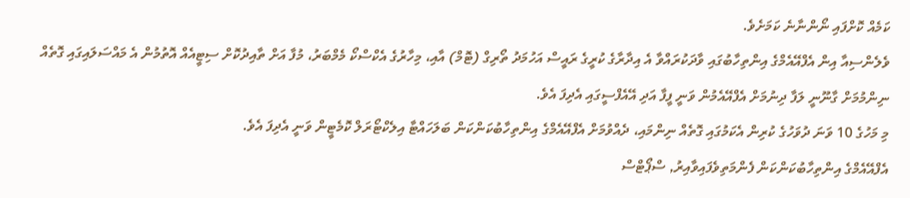ކަމެއް ކޮށްފައި ނޯންނާނެ ކަމަށެވެ.
ވެލެންސިއާ އިން އެފްއޭއެމްގެ އިންތިހާބުގައި ވާދަކުރައްވާ އެ އިދާރާގެ ކުރީގެ ރައީސް އަހުމަދު ތޯރިގް (ޓޮމް) އާއި، މިހާރުގެ އެކްސްކޯ މެމްބަރު، މުފާ އަށް ތާއިދުކޮށް ސިޓީއެއް އޮތުމުން އެ މައްސަލައިގައި ގޮތެއް ނިންމުމަށް ގާނޫނީ ލަފާ ދިނުމަށް އެފްއޭއެމުން ވަނީ ފީފާ އަދި އޭއެފްސީގައި އެދިފަ އެވެ.
މި މަހުގެ 10 ވަނަ ދުވަހުގެ ކުރިން އެކަމުގައި ގޮތެއް ނިންމައި، ދެއްވުމަށް އެފްއޭއެމްގެ އިންތިހާބުކަންކަން ބަލަހައްޓާ އިލެކްޓޯރަލް ކޮމެޓީން ވަނީ އެދިފަ އެވެ.
އެފްއޭއެމްގެ އިންތިހާބުކަންކަން ފެންމަތިވެފައިވާއިރު, ސްޕޯޓްސް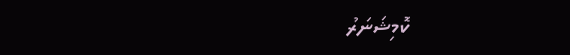ކޮމިޝަނަރު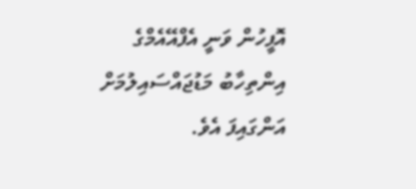އޮފީހުން ވަނީ އެފްއޭއެމްގެ އިންތިހާބު މަޑުޖައްސައިލުމަށް އަންގައިފަ އެވެ.